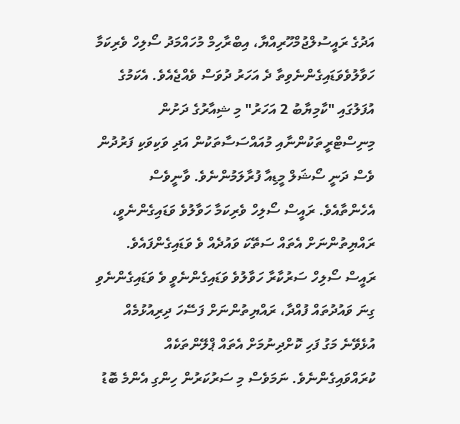އަދުގެ ރައީސުލްޖުމްހޫރިއްޔާ، އިބްރާހިމް މުހައްމަދު ސޯލިހް ވެރިކަމާ ހަވާލުވެވަޑައިގެންނެވިތާ ދެ އަހަރު ދުވަސް ވެއްޖެއެވެ. އެކަމުގެ އުފަލުގައި "ކާމިޔާބު 2 އަހަރު" މި ޝިއާރުގެ ދަށުން މިނިސްޓްރީތަކުންނާއި މުއައްސަސާތަކުން އަދި ވަކިވަކި ފަރުދުން ވެސް ދަނީ ސޯޝަލް މީޑިއާ ފުރާލަމުންނެވެ. ވާނީވެސް އެހެންތާއެވެ. ރައީސް ސޯލިހް ވެރިކަމާ ހަވާލުވެ ވަޑައިގެންނެވީ، ރައްޔިތުންނަށް އެތައް ސަތޭކަ ވައުދެއް ވެ ވަޑައިގެންފައެވެ.
ރައީސް ސޯލިހް ސަރުކާރާ ހަވާލުވެ ވަޑައިގެންނެވީ ވެ ވަޑައިގެންނެވި ގިނަ ވައުދުތައް ފުއްދާ، ރައްޔިތުންނަށް ފަސޭހަ ދިރިއުޅުމެއް އުޅެވޭނެ މަގު ފަހި ކޮށްދިނުމަށް އެތައް ޕްލޭންތަކެއް ކުރައްވައިގެންނެވެ. ނަމަވެސް މި ސަރުކަރުން ހިންގި އެންމެ ބޮޑު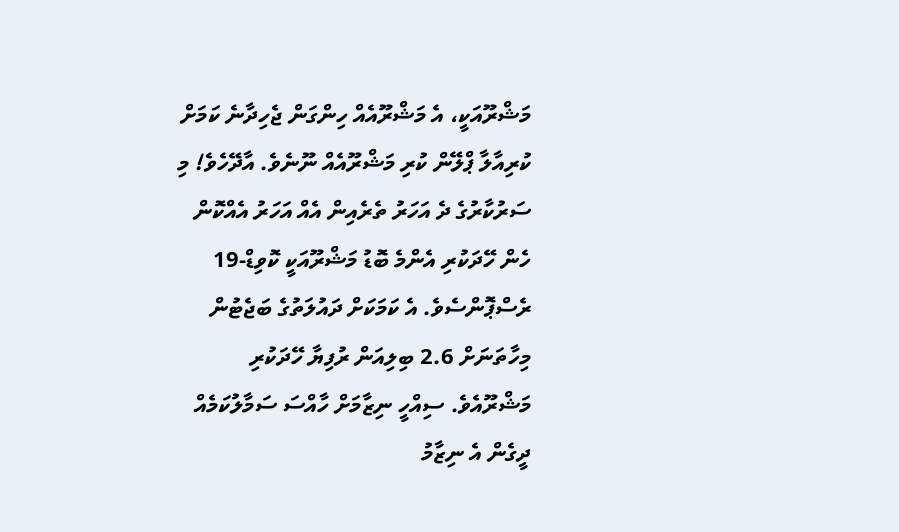މަޝްރޫއަކީ، އެ މަޝްރޫއެއް ހިންގަން ޖެހިދާނެ ކަމަށް ކުރިއާލާ ޕްލޭން ކުރި މަޝްރޫއެއް ނޫނެވެ. އާދޭހެވެ! މި ސަރުކާރުގެ ދެ އަހަރު ތެރެއިން އެއް އަހަރު އެއްކޮން ހެން ހޭދަކުރި އެންމެ ބޮޑު މަޝްރޫއަކީ ކޮވިޑް-19 ރެސްޕޮންސެވެ. އެ ކަމަކަށް ދައުލަތުގެ ބަޖެޓުން މިހާތަނަށް 2.6 ބިލިއަން ރުފިޔާ ހޭދަކުރި މަޝްރޫއެވެ. ސިއްހީ ނިޒާމަށް ހާއްސަ ސަމާލުކަމެއް ދީގެން އެ ނިޒާމު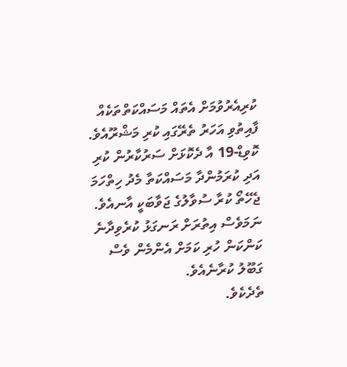ކުރިއެރުވުމަށް އެތައް މަސައްކަތްތަކެއް ފާއިތުވި އަހަރު ތެރޭގައި ކުރި މަޝްރޫއެވެ.
ކޮވިޑް-19 އާ ދެކޮޅަށް ސަރުކާރުން ކުރި އަދި ކުރަމުންދާ މަސައްކަތާ މެދު ހިތްހަމަ ޖެހޭތޯ ކުރާ ސުވާލުގެ ޖަވާބަކީ އާނއެވެ. ނަމަވެސް އިތުރަށް ރަނގަޅު ކުރެވިދާނެ ކަންކަން ހުރި ކަމަށް އެންމެން ވެސް ގަބޫލު ކުރާނެއެވެ.
ތެދެކެވެ.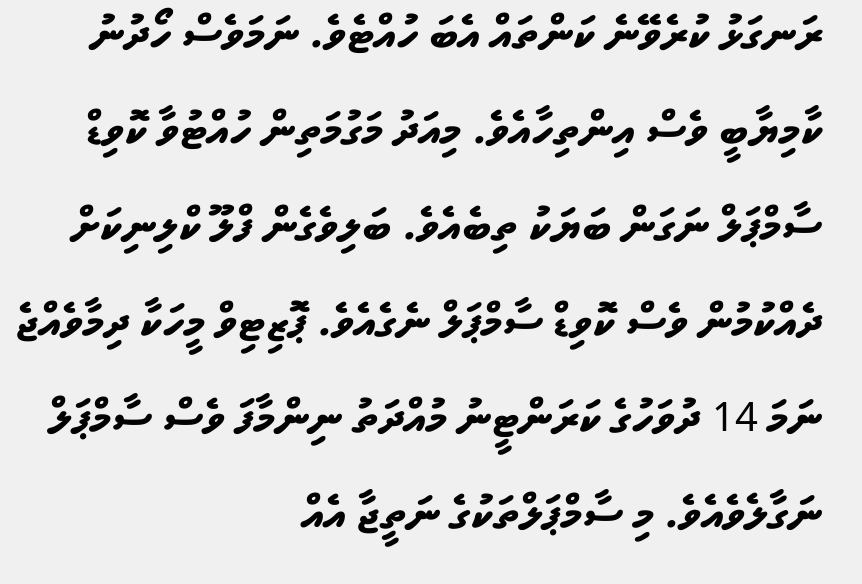ރަނގަޅު ކުރެވޭނެ ކަންތައް އެބަ ހުއްޓެވެ. ނަމަވެސް ހޯދުނު ކާމިޔާބީ ވެސް އިންތިހާއެވެ. މިއަދު މަގުމަތިން ހުއްޓުވާ ކޮވިޑް ސާމްޕަލް ނަގަން ބަޔަކު ތިބެއެވެ. ބަލިވެގެން ފްލޫ ކްލިނިކަށް ދެއްކުމުން ވެސް ކޮވިޑް ސާމްޕަލް ނެގެއެވެ. ޕޮޒިޓިވް މީހަކާ ދިމާވެއްޖެ ނަމަ 14 ދުވަހުގެ ކަރަންޓީނު މުއްދަތު ނިންމާފަ ވެސް ސާމްޕަލް ނަގާލެވެއެވެ. މި ސާމްޕަލްތަކުގެ ނަތީޖާ އެއް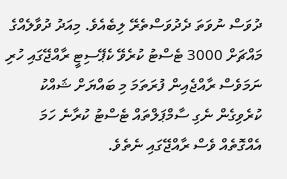ދުވަސް ނުވަތަ ދެދުވަސްތެރޭ ލިބެއެވެ. މިއަދު ދުވާލެއްގެ މައްޗަށް 3000 ޓެސްޓު ކުރެވޭ ކެޕޭސިޓީ ރާއްޖޭގައި ހުރި ނަމަވެސް ރާއްޖެއިން ފުރަތަމަ މި ބައްޔަށް ޝައްކު ކުރެވިގެން ނެގި ސާމްޕަލްތައް ޓެސްޓު ކުރާނެ ހަމަ އެއްގޮތެއް ވެސް ރާއްޖޭގައި ނެތެވެ.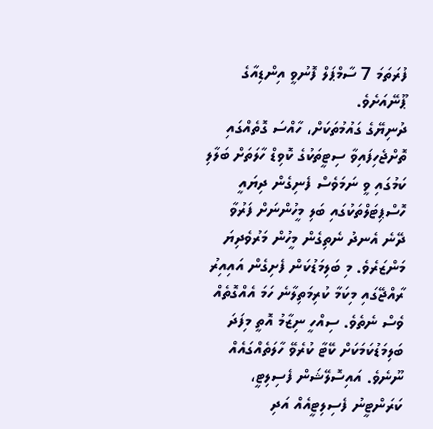ފުރަތަމަ 7 ސާމްޕަލް ފޮނުވީ އިންޑިއާގެ ޕޫނޭއަށެވެ.
ދުނިޔޭގެ ގައުމުތަކަށް، ހާއްސަ ގޮތެއްގައި ތޮށްޖެހިފައިވާ ސިޓީތަކުގެ ކޮވިޑް ހާލަތަށް ބަލާލި ކަމުގައި ވީ ނަމަވެސް ފެނިގެން ދިޔައީ ހޮސްޕިޓަލްތަކުގައި ބަލި މީހުންނަށް ފަރުވާ ދޭނެ އެނދު ނެތިގެން މީހުން މަރުވެދިޔަ މަންޒަރެވެ. މި ބަލިމަޑުކަން ފެށިގެން އައިއިރު ރާއްޖޭގައި މިކަމާ ކުރިމަތިލާނެ ހަމަ އެއްގޮތެއް ވެސް ނެތެވެ. ސިއްހީ ނިޒާމު އޮތީ މިފަދަ ބަލިމަޑުކަމަކަށް ކޭޓާ ކުރެވޭ ހާލަތެއްގައެއް ނޫނެވެ. އައިސޮލޭޝަން ފެސިލިޓީ، ކަރަންޓީނު ފެސިލިޓީއެއް އަދި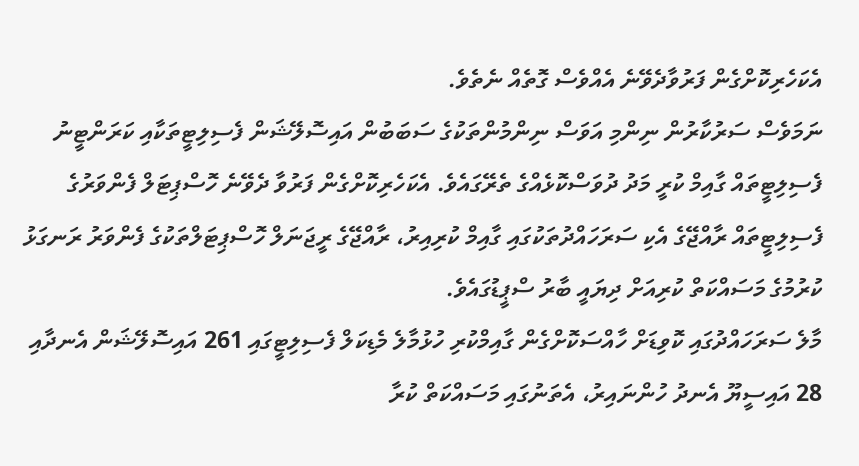އެކަހެރިކޮށްގެން ފަރުވާދެވޭނެ އެއްވެސް ގޮތެއް ނެތެވެ.
ނަމަވެސް ސަރުކާރުން ނިންމި އަވަސް ނިންމުންތަކުގެ ސަބަބުން އައިސޮލޭޝަން ފެސިލިޓީތަކާއި ކަރަންޓީނު ފެސިލިޓީތައް ގާއިމް ކުރީ މަދު ދުވަސްކޮޅެއްގެ ތެރޭގައެވެ. އެކަހެރިކޮށްގެން ފަރުވާ ދެވޭނެ ހޮސްޕިޓަލް ފެންވަރުގެ ފެސިލިޓީތައް ރާއްޖޭގެ އެކި ސަރަހައްދުތަކުގައި ގާއިމް ކުރިއިރު، ރާއްޖޭގެ ރީޖަނަލް ހޮސްޕިޓަލްތަކުގެ ފެންވަރު ރަނގަޅު ކުރުމުގެ މަސައްކަތް ކުރިއަށް ދިޔައީ ބާރު ސްޕީޑުގައެވެ.
މާލެ ސަރަހައްދުގައި ކޮވިޑަށް ހާއްސަކޮށްގެން ގާއިމްކުރި ހުޅުމާލެ މެޑިކަލް ފެސިލިޓީގައި 261 އައިސޮލޭޝަން އެނދާއި 28 އައިސީޔޫ އެނދު ހުންނައިރު، އެތަނުގައި މަސައްކަތް ކުރާ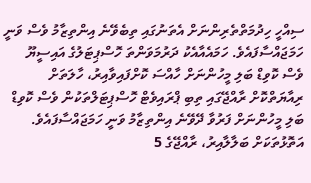ސިއްހީ ހިދުމަތްތެރިންނަށް އެތަނުގައި ތިބެވޭނެ އިންތިޒާމު ވެސް ވަނީ ހަމަޖައްސާފައެވެ. ހަމައެއާއެކު ދަރުމަވަންތަ ހޮސްޕިޓަލުގެ އައިސީޔޫ ވެސް ކޮވިޑް ބަލި މީހުންނަށް ހާއްސަ ކޮށްފައިވާއިރު، ހާލަތަށް ރިއާޔަތްކޮށް ރާއްޖޭގައި ތިބި ޕްރައިވެޓް ހޮސްޕިޓަލްތަކުން ވެސް ކޮވިޑް ބަލި މީހުންނަށް ފަރުވާ ދޭވޭނެ އިންތިޒާމު ވަނީ ހަމަޖައްސާފައެވެ.
އަތޮޅުތަކަށް ބަލާލާއިރު، ރާއްޖޭގެ 5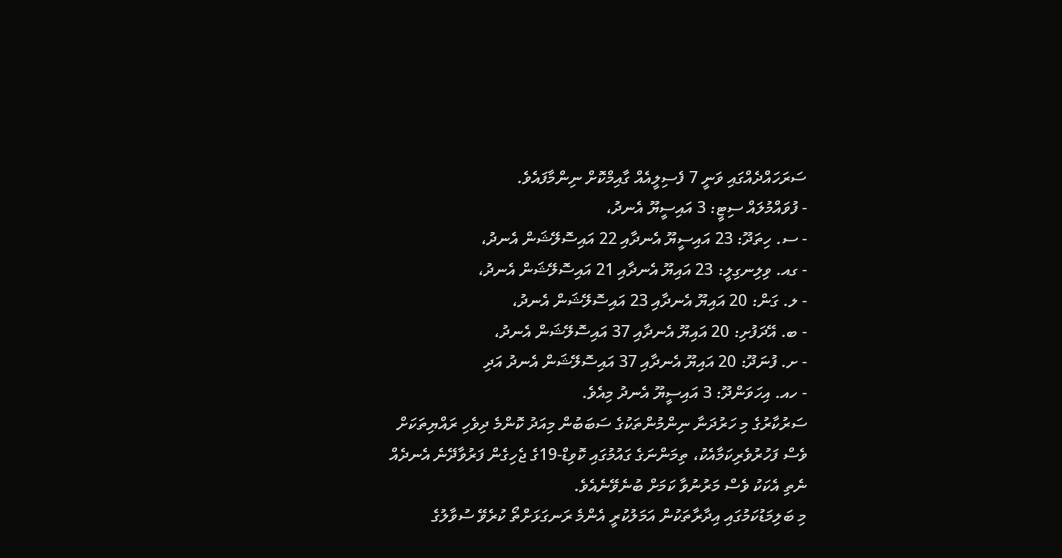ސަރަހައްދެއްގައި ވަނީ 7 ފެސިލީއެއް ގާއިމްކޮށް ނިންމާފައެވެ.
- ފުވައްމުލައް ސިޓީ: 3 އައިސީޔޫ އެނދު،
- ސ. ހިތަދޫ: 23 އައިސީޔޫ އެނދާއި 22 އައިސޮލޭޝަން އެނދު،
- ގއ. ވިލިނގިލީ: 23 އައިޔޫ އެނދާއި 21 އައިސޮލޭޝަން އެނދު،
- ލ. ގަން: 20 އައިޔޫ އެނދާއި 23 އައިސޮލޭޝަން އެނދު،
- ބ. އޭދަފުށި: 20 އައިޔޫ އެނދާއި 37 އައިސޮލޭޝަން އެނދު،
- ށ. ފުނަދޫ: 20 އައިޔޫ އެނދާއި 37 އައިސޮލޭޝަން އެނދު އަދި
- ހއ. އިހަވަންދޫ: 3 އައިސީޔޫ އެނދު މިއެވެ.
ސަރުކާރުގެ މި ހަރުދަނާ ނިންމުންތަކުގެ ސަބަބުން މިއަދު ކޮންމެ ދިވެހި ރައްޔިތަކަށް ވެސް ފަހުރުވެރިކަމާއެކު، ތިމަންނަގެ ގައުމުގައި ކޮވިޑް-19ގެ ޖެހިގެން ފަރުވާދޭނެ އެނދެއް ނެތި އެކަކު ވެސް މަރުނުވާ ކަމަށް ބުނެވޭނެއެވެ.
މި ބަލިމަޑުކަމުގައި އިދާރާތަކުން އަމަލުކުރީ އެންމެ ރަނގަޅަށްތޯ ކުރެވޭ ސުވާލުގެ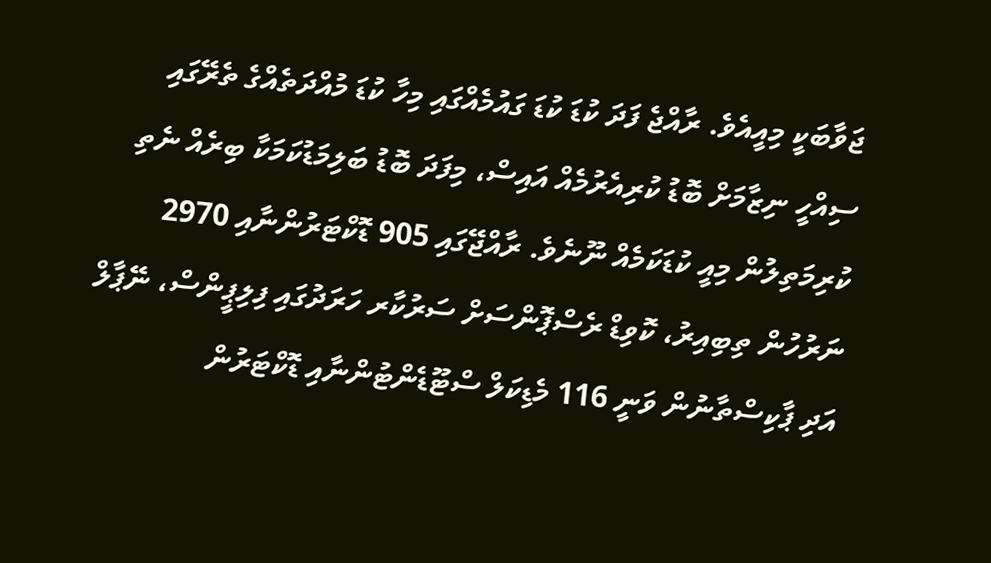ޖަވާބަކީ މިއީއެވެ. ރާއްޖެ ފަދަ ކުޑަ ކުޑަ ގައުމެއްގައި މިހާ ކުޑަ މުއްދަތެއްގެ ތެރޭގައި ސިއްހީ ނިޒާމަށް ބޮޑު ކުރިއެރުމެއް އައިސް، މިފަދަ ބޮޑު ބަލިމަޑުކަމަކާ ބިރެއް ނެތި ކުރިމަތިލުން މިއީ ކުޑަކަމެއް ނޫނެވެ. ރާއްޖޭގައި 905 ޑޮކްޓަރުންނާއި 2970 ނަރުހުން ތިބިއިރު، ކޮވިޑް ރެސްޕޮންސަށް ސަރުކާރ ހަރަދުގައި ފިލިޕީންސް، ނޭޕާލް އަދި ޕާކިސްތާނުން ވަނީ 116 މެޑިކަލް ސްޓޫޑެންޓުންނާއި ޑޮކްޓަރުން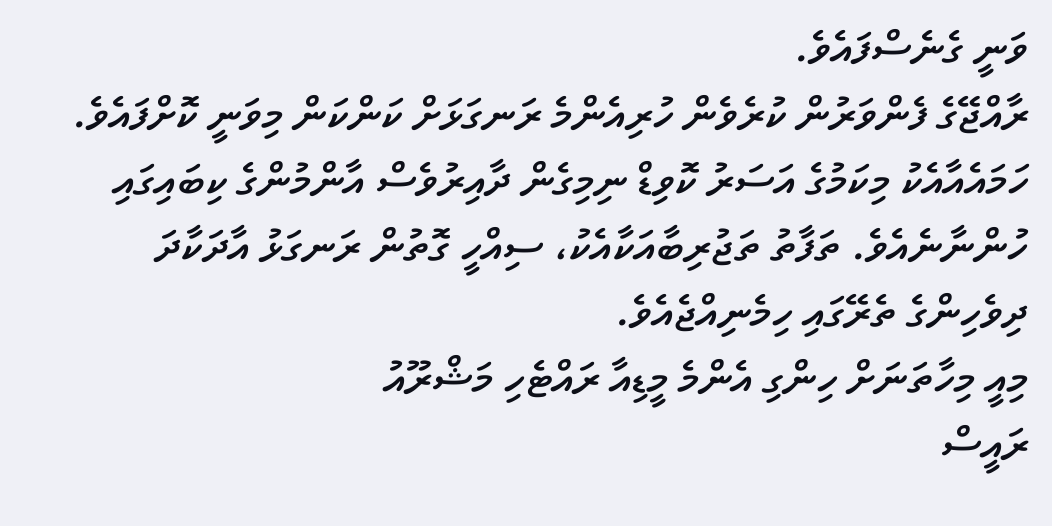ވަނީ ގެނެސްފައެވެ.
ރާއްޖޭގެ ފެންވަރުން ކުރެވެން ހުރިއެންމެ ރަނގަޅަށް ކަންކަން މިވަނީ ކޮށްފައެވެ. ހަމައެއާއެކު މިކަމުގެ އަސަރު ކޮވިޑް ނިމިގެން ދާއިރުވެސް އާންމުންގެ ކިބައިގައި ހުންނާނެއެވެ. ތަފާތު ތަޖުރިބާއަކާއެކު، ސިއްހީ ގޮތުން ރަނގަޅު އާދަކާދަ ދިވެހިންގެ ތެރޭގައި ހިމެނިއްޖެއެވެ.
މިއީ މިހާތަނަށް ހިންގި އެންމެ މީޑިއާ ރައްޓެހި މަޝްރޫއު
ރައީސް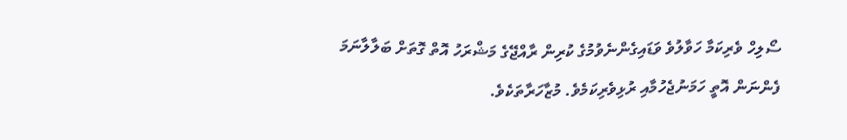ސޯލިހް ވެރިކަމާ ހަވާލުވެ ވަޑައިގެންނެވުމުގެ ކުރިން ރާއްޖޭގެ މަޝްރަހު އޮތް ގޮތަށް ބަލާލާނަމަ ފެންނަން އޮތީ ހަމަނުޖެހުމާއި ރުޅިވެރިކަމެވެ. މުޒާހަރާތަކެވެ.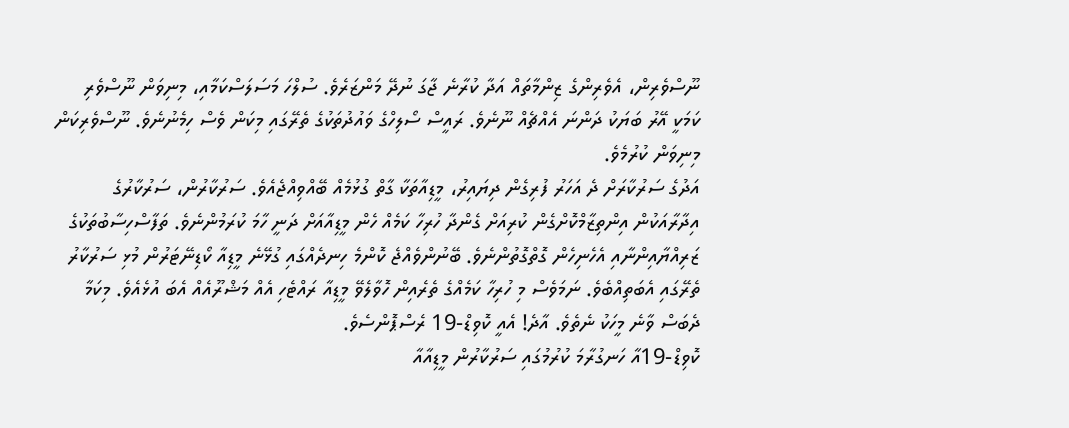ނޫސްވެރިން، އެވެރިންގެ ޒިންމާތައް އަދާ ކުރާނެ ޖާގަ ނުދޭ މަންޒަރެވެ. ސުލްހަ މަސަލަސްކަމާއި، މިނިވަން ނޫސްވެރި ކަމަކީ އޭރު ބަޔަކު ދަންނަ އެއްޗެއް ނޫނެވެ. ރައީސް ސޯލިހްގެ ވައުދުތަކުގެ ތެރޭގައި މިކަން ވެސް ހިމެނުނެވެ. ނޫސްވެރިކަން މިނިވަން ކުރުމެވެ.
އަދުގެ ސަރުކާރަށް ދެ އަހަރު ފުރިގެން ދިޔައިރު، މީޑިއާތަކާ ގާތް ގުޅުމެއް ބޭއްވިއްޖެއެވެ. ސަރުކާރުން، ސަރުކާރުގެ އިދާރާއަކުން އިންތިޒާމްކޮށްގެން ކުރިއަށް ގެންދާ ހުރިހާ ކަމެއް ހެން މީޑިއާއަށް ދަނީ ހާމަ ކުރަމުންނެވެ. ތަފާސްހިސާބުތަކުގެ ޒަރިއްޔާއިންނާއި އެހެނިހެން ގޮތްގޮތުންނެވެ. ބޭނުންވެއްޖެ ކޮންމެ ހިނދެއްގައި ގުޅޭނެ މީޑިއާ ކޯޑިނޭޓަރުން މުޅި ސަރުކާރު ތެރޭގައި އެބަތިއްބެވެ. ނަމަވެސް މި ހުރިހާ ކަމެއްގެ ތެރެއިން ހޮވާލެވޭ މީޑިއާ ރައްޓެހި އެއް މަޝްރޫއެއް އެބަ އުޅެއެވެ. މިކަމާ ދެބަސް ވާނެ މީހަކު ނެތެވެ. އާދެ! އެއީ ކޮވިޑް-19 ރެސްޕޮންސެވެ.
ކޮވިޑް-19އާ ހަނގުރާމަ ކުރުމުގައި ސަރުކާރުން މީޑިއާއާ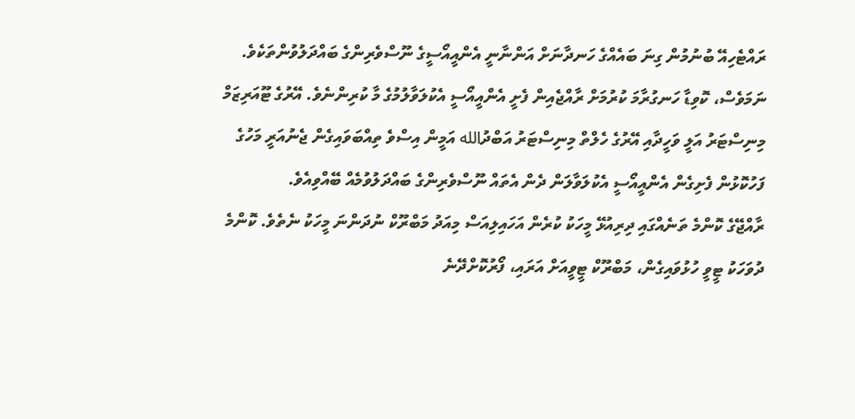ރައްޓެހިއޭ ބުނުމުން ގިނަ ބައެއްގެ ހަނދާނަށް އަންނާނީ އެންއީއޯސީގެ ނޫސްވެރިންގެ ބައްދަލުވުންތަކެވެ. ނަމަވެސް، ކޮވިޑާ ހަނގުރާމަ ކުރުމަށް ރާއްޖެއިން ފެށީ އެންއީއޯސީ އެކުލަވާލުމުގެ މާ ކުރިންނެވެ. އޭރުގެ ޓޫއަރިޒަމް މިނިސްޓަރު އަލީ ވަހީދާއި އޭރުގެ ހެލްތް މިނިސްޓަރު އަބްދުالله އަމީން އިސްވެ ތިއްބަވައިގެން ޖެނުއަރީ މަހުގެ ފަހުކޮޅުން ފެށިގެން އެންއީއޯސީ އެކުލަވާލަން ދެން އެތައް ނޫސްވެރިންގެ ބައްދަލުވުމެއް ބޭއްވިއެވެ.
ރާއްޖޭގެ ކޮންމެ ތަނެއްގައި ދިރިއުޅޭ މީހަކު ކުރެން އަހައިލިއަސް މިއަދު މަބްރޫކް ނުދަންނަ މީހަކު ނެތެވެ. ކޮންމެ ދުވަހަކު ޓީވީ ހުޅުވައިގެން، މަބްރޫކް ޓީވީއަށް އަރައި، ފޯރުކޮށްދޭނެ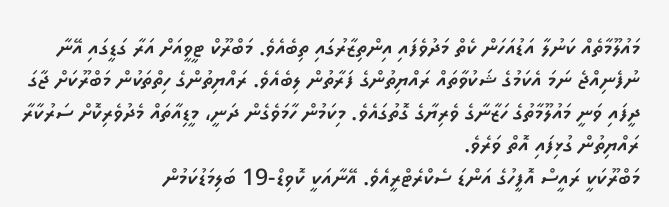މައުލޫމާތެއް ކަނުލާ އަޑުއަހަން ކެތް މަދުވެފައި އިންތިޒާރުގައި ތިބެއެވެ. މަބްރޫކް ޓީވީއަށް އަރާ ގަޑީގައި އޭނާ ނުފެނިއްޖެ ނަމަ އެކަމުގެ ޝަކުވާތައް ރައްޔިތުންގެ ފަރާތުން ލިބެއެވެ. ރައްޔިތުންގެ ހިތްތަކުން މަބްރޫކަށް ޖާގަ ދީފައި ވަނީ މައުލޫމާތުގެ ހަޒާނާގެ ވެރިޔާގެ ގޮތުގައެވެ. މިކަމުން ހާމަވެގެން ދަނީ، މީޑިއާތައް މެދުވެރިކޮށް ސަރުކާރާ ރައްޔިތުން ގުޅިފައި އޮތް ވަރެވެ.
މަބްރޫކަކީ ރައީސް އޮފީހުގެ އަންޑަ ސެކްރެޓްރީއެވެ. އޭނާއަކީ ކޮވިޑް-19 ބަލިމަޑުކަމުން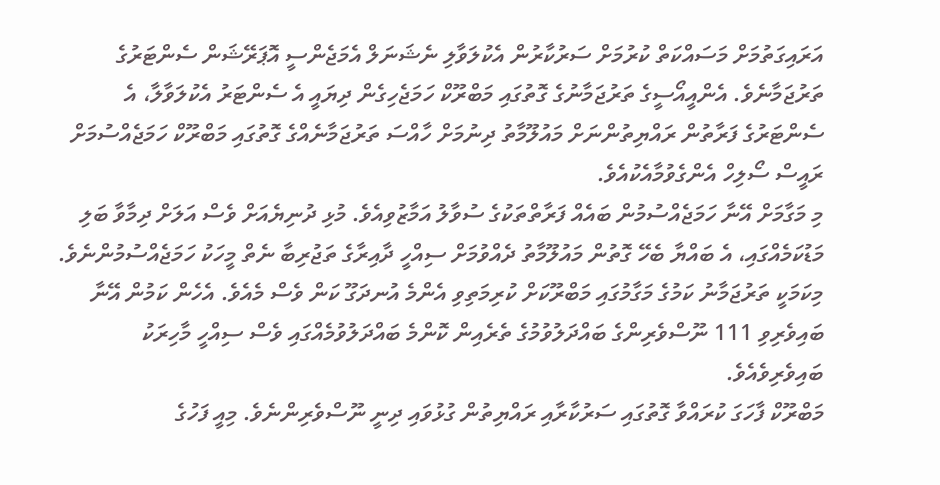އަރައިގަތުމަށް މަސައްކަތް ކުރުމަށް ސަރުކާރުން އެކުލަވާލި ނެޝަނަލް އެމަޖެންސީ އޮޕަރޭޝަން ސެންޓަރުގެ ތަރުޖަމާނެވެ. އެންއީއޯސީގެ ތަރުޖަމާނުގެ ގޮތުގައި މަބްރޫކް ހަމަޖެހިގެން ދިޔައީ އެ ސެންޓަރު އެކުލަވާލާ، އެ ސެންޓަރުގެ ފަރާތުން ރައްޔިތުންނަށް މައުލޫމާތު ދިނުމަށް ހާއްސަ ތަރުޖަމާނެއްގެ ގޮތުގައި މަބްރޫކް ހަމަޖެއްސުމަށް ރައީސް ސޯލިހް އެންގެވުމާއެކުއެވެ.
މި މަގާމަށް އޭނާ ހަމަޖެއްސުމުން ބައެއް ފަރާތްތަކުގެ ސުވާލު އަމާޒުވިއެވެ. މުޅި ދުނިޔެއަށް ވެސް އަލަށް ދިމާވާ ބަލި މަޑުކަމެއްގައި، އެ ބައްޔާ ބެހޭ ގޮތުން މައުލޫމާތު ދެއްވުމަށް ސިއްހީ ދާއިރާގެ ތަޖުރިބާ ނެތް މީހަކު ހަމަޖެއްސުމުންނެވެ. މިކަމަކީ ތަރުޖަމާނު ކަމުގެ މަގާމުގައި މަބްރޫކަށް ކުރިމަތިވި އެންމެ އުނދަގޫ ކަން ވެސް މެއެވެ. އެހެން ކަމުން އޭނާ ބައިވެރިވި 111 ނޫސްވެރިންގެ ބައްދަލުވުމުގެ ތެރެއިން ކޮންމެ ބައްދަލުވުމެއްގައި ވެސް ސިއްހީ މާހިރަކު ބައިވެރިވެއެވެ.
މަބްރޫކް ފާހަގަ ކުރައްވާ ގޮތުގައި ސަރުކާރާއި ރައްޔިތުން ގުޅުވައި ދިނީ ނޫސްވެރިންނެވެ. މިއީ ފަހުގެ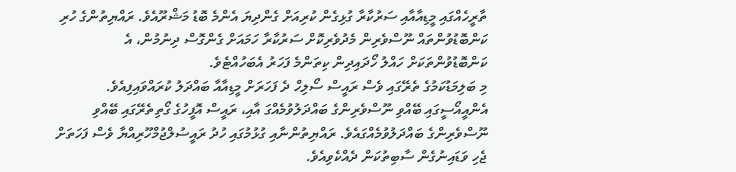ތާރީހެއްގައި މީޑިއާއާއި ސަރުކާރާ ގުޅިގެން ކުރިއަށް ގެންދިޔަ އެންމެ ބޮޑު މަޝްރޫއެވެ. ރައްޔިތުންގެ ހުރި ކަންބޮޑުވުންތައް ނޫސްވެރިން މެދުވެރިކޮށް ސަރުކާރާ ހަމައަށް ގެންގޮސް ދިނުމުން، އެ ކަންބޮޑުވުންތަކަށް ހައްލު ހޯދައިދިން ކިތަންމެ ފަހަރު އެބަހުއްޓެވެ.
މި ބަލިމަޑުކަމުގެ ތެރޭގައި ވެސް ރައީސް ސޯލިހް ދެ ފަހަރަށް މީޑިއާއާ ބައްދަލު ކުރައްވައިފިއެވެ. އެންއީއޯސީގައި ބޭއްވި ނޫސްވެރިންގެ ބައްދަލުވުމެއްގަ އާއި، ރައީސް އޮފީހުގެ ގޯތިތެރޭގައި ބޭއްވި ނޫސްވެރިންގެ ބައްދަލުވުމެއްގައެވެ. ރައްޔިތުންނާއި ގުޅުމުގައި ހުދު ރައީސުލްޖުމްހޫރިއްޔާ ވެސް ފަހަތަށް ޖެހި ވަޑައިނުގެން ސާބިތުކަން ދެއްކެވިއެވެ.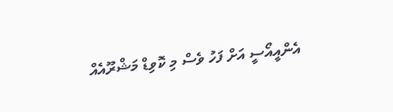އެންއީއޯސީ އަށް ފަހު ވެސް މި ކޮވިޑް މަޝްރޫއެއް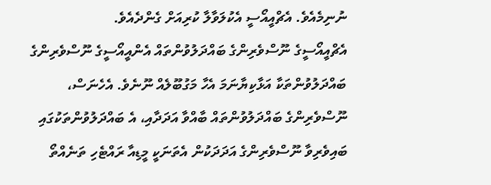ނުނިމެއެވެ. އެޗްއީއޯސީ އެކުލަވާލާ ކުރިއަށް ގެންދެއެވެ.
އެޗްއީއޯސީގެ ނޫސްވެރިންގެ ބައްދަލުވުންތައް އެންއީއޯސީގެ ނޫސްވެރިންގެ ބައްދަލުވުންތަކާ އަޅާކިޔާނަމަ އެހާ މަގުބޫލެއް ނޫނެވެ. އެހެނަސް، ނޫސްވެރިންގެ ބައްދަލުވުންތައް ބާއްވާ އަދަދާއި، އެ ބައްދަލުވުންތަކުގައި ބައިވެރިވާ ނޫސްވެރިންގެ އަދަދަކުން އެތަނަކީ މީޑިއާ ރައްޓެހި ތަނެއްތޯ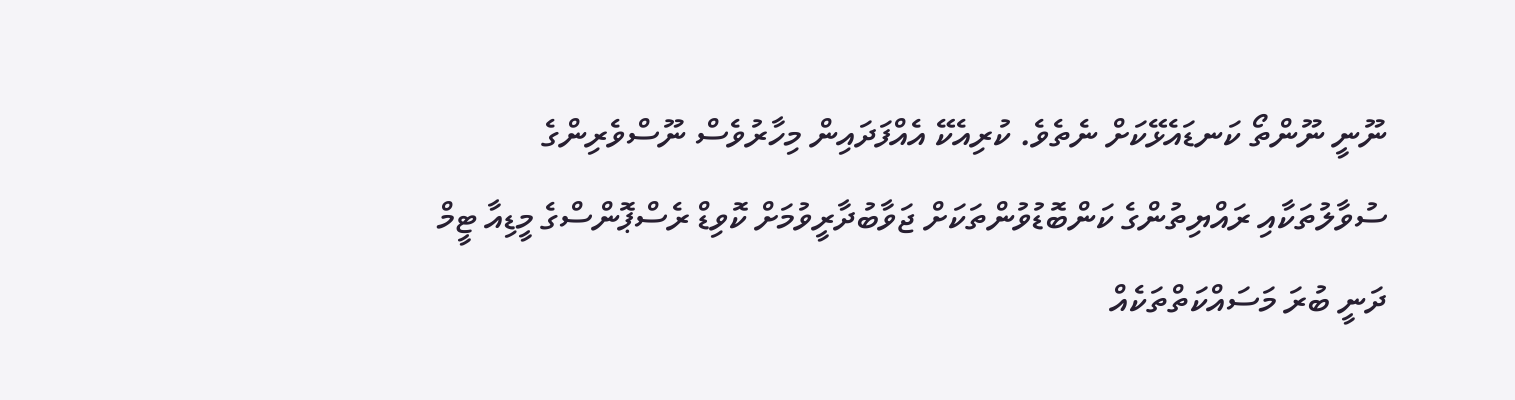ނޫނީ ނޫންތޯ ކަނޑައެޅޭކަށް ނެތެވެ. ކުރިއެކޭ އެއްފަދައިން މިހާރުވެސް ނޫސްވެރިންގެ ސުވާލުތަކާއި ރައްޔިތުންގެ ކަންބޮޑުވުންތަކަށް ޖަވާބުދާރީވުމަށް ކޮވިޑް ރެސްޕޮންސްގެ މީޑިއާ ޓީމް ދަނީ ބުރަ މަސައްކަތްތަކެއް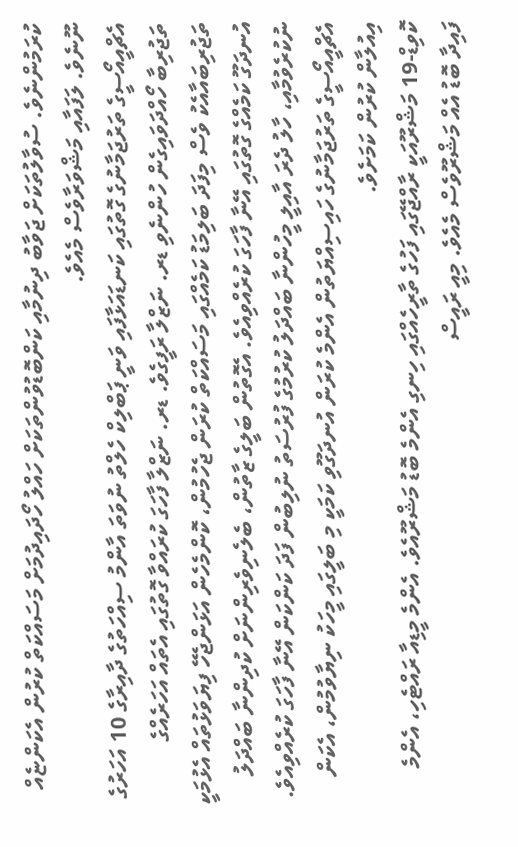ކުރަމުންނެވެ. ސުވާލުތަކަށް ޖަވާބު ދިނުމާއި ކަންބޮޑުވުންތަކަށް ހައްލު ހޯދައިދުމަށް މަސައްކަތް ކުރުން އެކަންޏެއް ނޫނެވެ. ލަފައާއި މަޝްވަރާވެސް މެއެވެ.
އެޗްއީއޯސީގެ ތަރުޖަމާނުގެ ގޮތުގައި ކަނޑައަޅާފައި ވަނީ ޕަބްލިކް ހެލްތު ނުވަތަ އާންމު ސިއްހަތުގެ ދާއިރާގެ 10 އަހަރުގެ ތަޖުރިބާ ހޯއްދަވައިގެން ހުންނެވި ޑރ. ނަޒްލާ ރަފީގެވެ. ޑރ. ނަޒްލާ ފާހަގަ ކުރައްވާ ގޮތުގައި އެތައް އަހަރެއްގެ ތަޖުރިބައާއެކު ވެސް މިފަދަ ބަލިމަޑު ކަމެއްގައި މަސައްކަތް ކުރަން ޖެހުމުން، ކޮންމެހެން އަޅަންޖެހޭ ފިޔަވަޅުތައް އެޅުމަކީ އުނދަގޫ ކަމެއްގެ ގޮތުގައި އޭނާ ފާހަގަ ކުރެއްވިއެވެ. އެގޮތުން ބަލީގެ ޒާތުން، ބެލެނިވެރިންނަށް ކުދިންނާ ބައްދަލު ނުކުރެވުމާއި، ހާލު ދެރަ އާއިލީ މީހުންނާ ބައްދަލު ކުރުމުގެ ފުރުސަތު ނުލިބުން ފަދަ ކަންކަން އޭނާ ފާހަގަ ކުރެއްވިއެވެ. އެޗްއީއޯސީގެ ތަރުޖަމާނުގެ ހައިސިއްޔަތުން އެންމެ ކުރަން އުނދަގޫވި ކަމަކީ މި ބަލީގައި މީހަކު ނިޔާވުމުން، އެކަން އިއުލާން ކުރުން ކަމަށެވެ.
ކޮވިޑް-19 މަޝްރޫއަކީ ރާއްޖޭގައި ފަހުގެ ތާރީހެއްގައި ހިނގި އެންމެ ބޮޑު މަޝްރޫއެވެ. އެންމެ މީޑިއާ ރައްޓެހި، އެންމެ ފައިދާ ބޮޑު އެއް މަޝްރޫވެސް މެއެވެ. މިއީ ރައީސް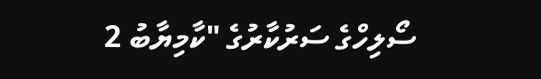ސޯލިހްގެ ސަރުކާރުގެ "ކާމިޔާބު 2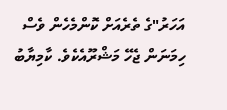އަހަރު"ގެ ތެރެއަށް ކޮންމެހެން ވެސް ހިމަނަން ޖެހޭ މަޝްރޫއެކެވެ. ކާމިޔާބު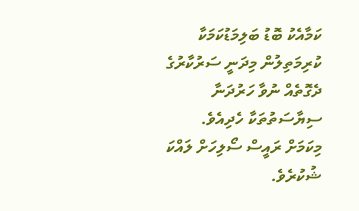ކަމާއެކު ބޮޑު ބަލިމަޑުކަމަކާ ކުރިމަތިލުން މިދަނީ ސަރުކާރުގެ ދެގޮތެއް ނުވާ ހަރުދަނާ ސިޔާސަތުތަކާ ހެދިއެވެ. މިކަމަށް ރައީސް ސޯލިހަށް ލައްކަ ޝުކުރެވެ.